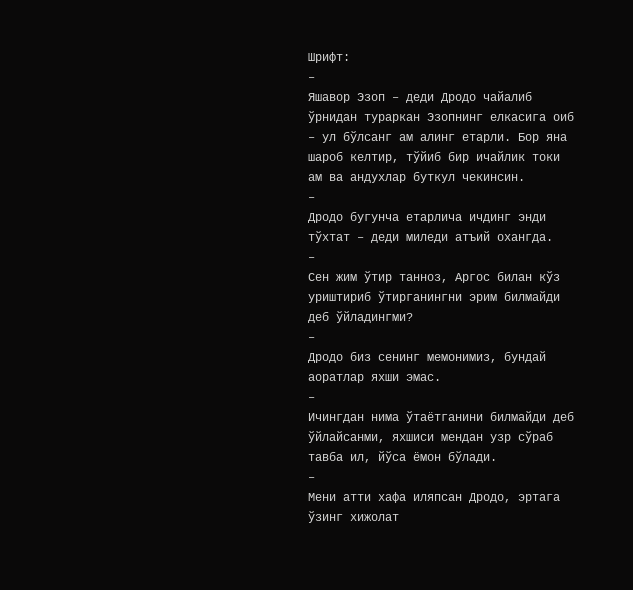Шрифт:
–
Яшавор Эзоп – деди Дродо чайалиб ўрнидан тураркан Эзопнинг елкасига оиб – ул бўлсанг ам алинг етарли. Бор яна шароб келтир, тўйиб бир ичайлик токи ам ва андухлар буткул чекинсин.
–
Дродо бугунча етарлича ичдинг энди тўхтат – деди миледи атъий охангда.
–
Сен жим ўтир танноз, Аргос билан кўз уриштириб ўтирганингни эрим билмайди деб ўйладингми?
–
Дродо биз сенинг мемонимиз, бундай аоратлар яхши эмас.
–
Ичингдан нима ўтаётганини билмайди деб ўйлайсанми, яхшиси мендан узр сўраб тавба ил, йўса ёмон бўлади.
–
Мени атти хафа иляпсан Дродо, эртага ўзинг хижолат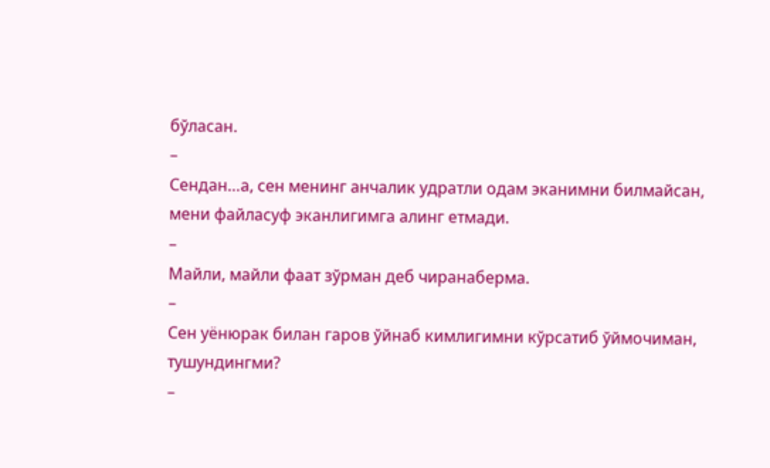бўласан.
–
Сендан…а, сен менинг анчалик удратли одам эканимни билмайсан, мени файласуф эканлигимга алинг етмади.
–
Майли, майли фаат зўрман деб чиранаберма.
–
Сен уёнюрак билан гаров ўйнаб кимлигимни кўрсатиб ўймочиман, тушундингми?
–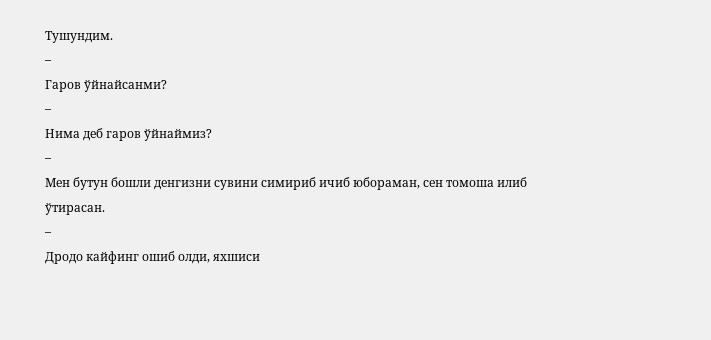Тушундим.
–
Гаров ўйнайсанми?
–
Нима деб гаров ўйнаймиз?
–
Мен бутун бошли денгизни сувини симириб ичиб юбораман, сен томоша илиб ўтирасан.
–
Дродо кайфинг ошиб олди, яхшиси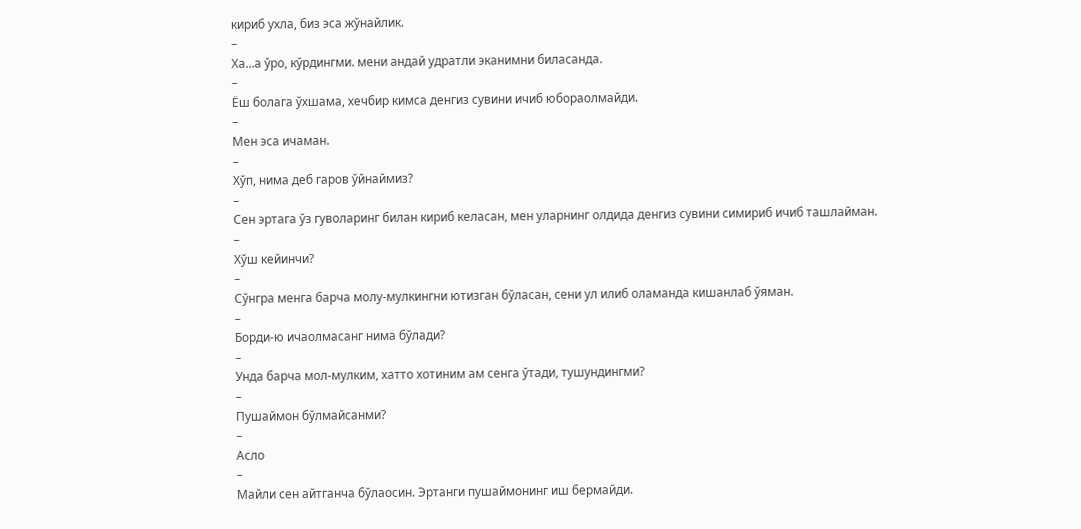кириб ухла, биз эса жўнайлик.
–
Ха…а ўро, кўрдингми. мени андай удратли эканимни биласанда.
–
Ёш болага ўхшама, хечбир кимса денгиз сувини ичиб юбораолмайди.
–
Мен эса ичаман.
–
Хўп, нима деб гаров ўйнаймиз?
–
Сен эртага ўз гуволаринг билан кириб келасан, мен уларнинг олдида денгиз сувини симириб ичиб ташлайман.
–
Хўш кейинчи?
–
Сўнгра менга барча молу-мулкингни ютизган бўласан, сени ул илиб оламанда кишанлаб ўяман.
–
Борди-ю ичаолмасанг нима бўлади?
–
Унда барча мол-мулким, хатто хотиним ам сенга ўтади, тушундингми?
–
Пушаймон бўлмайсанми?
–
Асло
–
Майли сен айтганча бўлаосин. Эртанги пушаймонинг иш бермайди.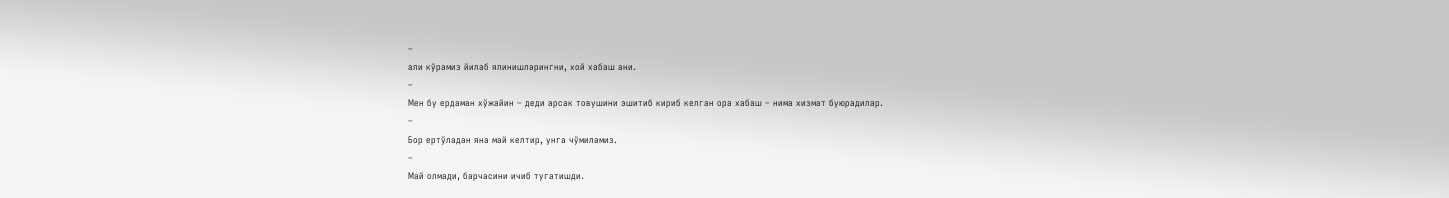–
али кўрамиз йилаб ялинишларингни, хой хабаш ани.
–
Мен бу ердаман хўжайин – деди арсак товушини эшитиб кириб келган ора хабаш – нима хизмат буюрадилар.
–
Бор ертўладан яна май келтир, унга чўмиламиз.
–
Май олмади, барчасини ичиб тугатишди.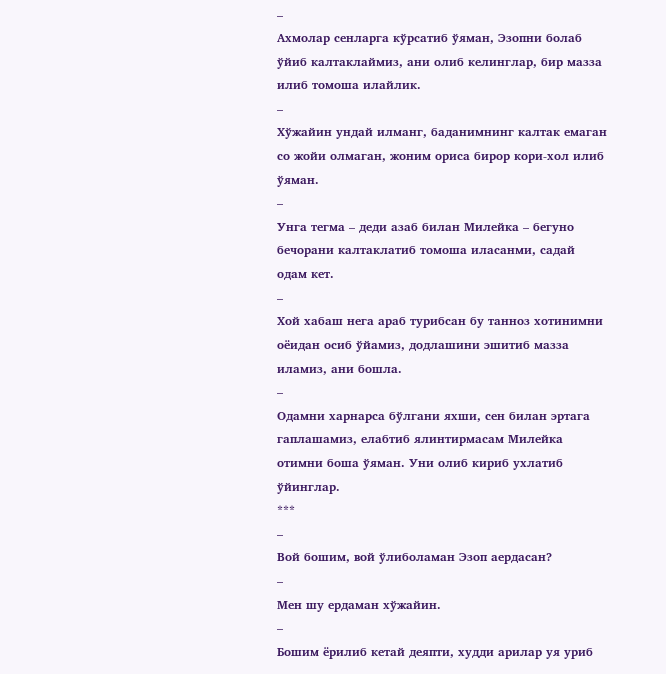–
Ахмолар сенларга кўрсатиб ўяман, Эзопни болаб ўйиб калтаклаймиз, ани олиб келинглар, бир мазза илиб томоша илайлик.
–
Хўжайин ундай илманг, баданимнинг калтак емаган со жойи олмаган, жоним ориса бирор кори-хол илиб ўяман.
–
Унга тегма – деди азаб билан Милейка – бегуно бечорани калтаклатиб томоша иласанми, садай одам кет.
–
Хой хабаш нега араб турибсан бу танноз хотинимни оёидан осиб ўйамиз, додлашини эшитиб мазза иламиз, ани бошла.
–
Одамни харнарса бўлгани яхши, сен билан эртага гаплашамиз, елабтиб ялинтирмасам Милейка отимни боша ўяман. Уни олиб кириб ухлатиб ўйинглар.
***
–
Вой бошим, вой ўлиболаман Эзоп аердасан?
–
Мен шу ердаман хўжайин.
–
Бошим ёрилиб кетай деяпти, худди арилар уя уриб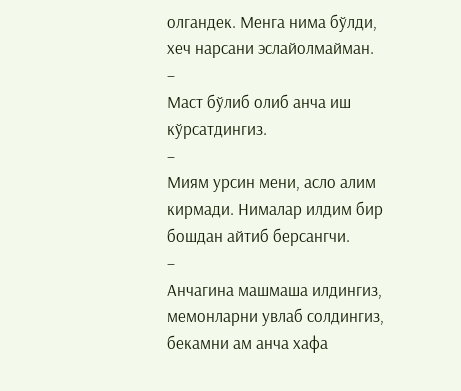олгандек. Менга нима бўлди, хеч нарсани эслайолмайман.
–
Маст бўлиб олиб анча иш кўрсатдингиз.
–
Миям урсин мени, асло алим кирмади. Нималар илдим бир бошдан айтиб берсангчи.
–
Анчагина машмаша илдингиз, мемонларни увлаб солдингиз, бекамни ам анча хафа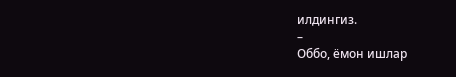илдингиз.
–
Оббо, ёмон ишлар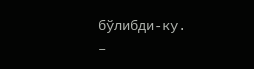бўлибди-ку.
–